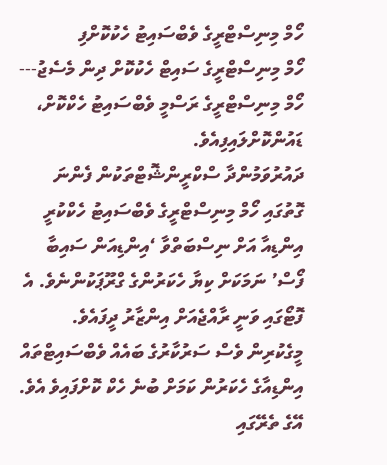ހޯމް މިނިސްޓްރީގެ ވެބްސައިޓު ހެކުކޮށްފި
ހޯމް މިނިސްޓްރީގެ ސައިޓް ހެކުކޮށް ދިން މެސެޖު---
ހޯމް މިނިސްޓްރީގެ ރަސްމީ ވެބްސައިޓު ހެކްކޮށް، ޑައުންކޮށްލައިފިއެވެ.
ދައުރުވަމުންދާ ސްކްރީންޝޮޓްތަކުން ފެންނަ ގޮތުގައި ހޯމް މިނިސްޓްރީގެ ވެބްސައިޓު ހެކްކުރީ އިންޑިއާ އަށް ނިސްބަތްވާ ‘އިންޑިއަން ސައިބާ ފޯސް’ ނަމަކަށް ކިޔާ ހެކަރުންގެ ގްރޫޕަކުންނެވެ. އެ ފޮޓޯގައި ވަނީ ރާއްޖެއަށް އިންޒާރު ދީފައެވެ.
މީގެކުރިން ވެސް ސަރުކާރުގެ ބައެއް ވެބްސައިޓްތައް އިންޑިއާގެ ހެކަރުން ކަމަށް ބުނެ ހެކް ކޮށްފައިވެ އެވެ. އޭގެ ތެރޭގައި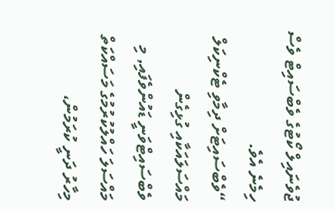ޖުވެނައިލް ކޯޓުގެ ވެބްސައިޓް ވެސް ހިމެނެ އެވެ.
“ވެބްސައިޓަށް ދިމާވި ޓެކްނިކަލް މައްސަލައަކާއި ގުޅިގެން ވެބްސައިޓްވަނީ ޑައުންވެފައި, މި މައްސަލަ ހައްލުކުރުމުގެ މަސައްކަތް މިހާރު ދަނީ ކުރަމުން،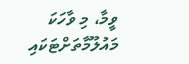ވީމާ، މި ވާހަކަ މައުލޫމާތަށްޓަކައި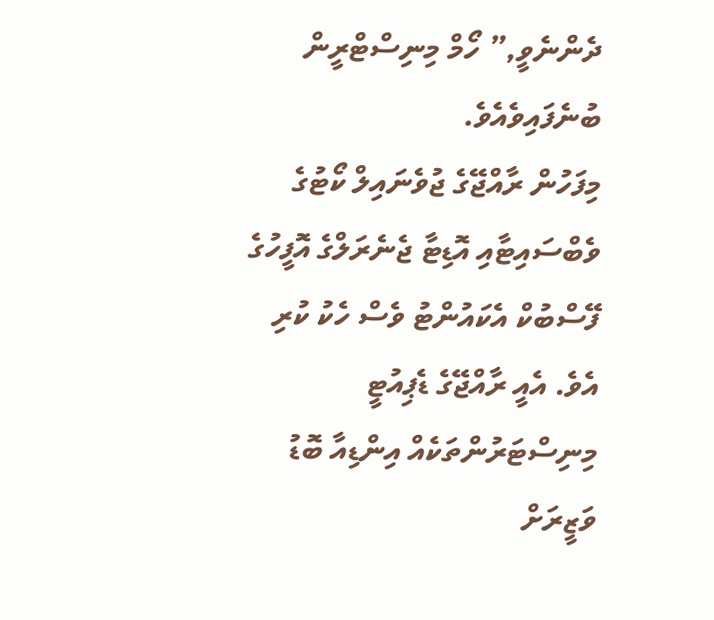ދެންނެވީ,” ހޯމް މިނިސްޓްރީން ބުނެފައިވެއެވެ.
މިފަހުން ރާއްޖޭގެ ޖުވެނައިލް ކޯޓުގެ ވެބްސައިޓާއި އޮޑިޓާ ޖެނެރަލްގެ އޮފީހުގެ ފޭސްބުކް އެކައުންޓު ވެސް ހެކު ކުރި އެވެ. އެއީ ރާއްޖޭގެ ޑެޕިއުޓީ މިނިސްޓަރުންތަކެއް އިންޑިއާ ބޮޑު ވަޒީރަށް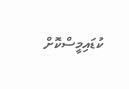ކުޑައިމީސްކޮށް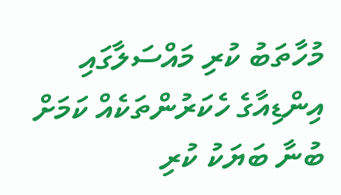މުހާތަބު ކުރި މައްސަލާގައި އިންޑިއާގެ ހެކަރުންތަކެއް ކަމަށް ބުނާ ބަޔަކު ކުރި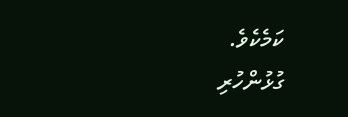ކަމެކެވެ.
ގުޅުންހުރި